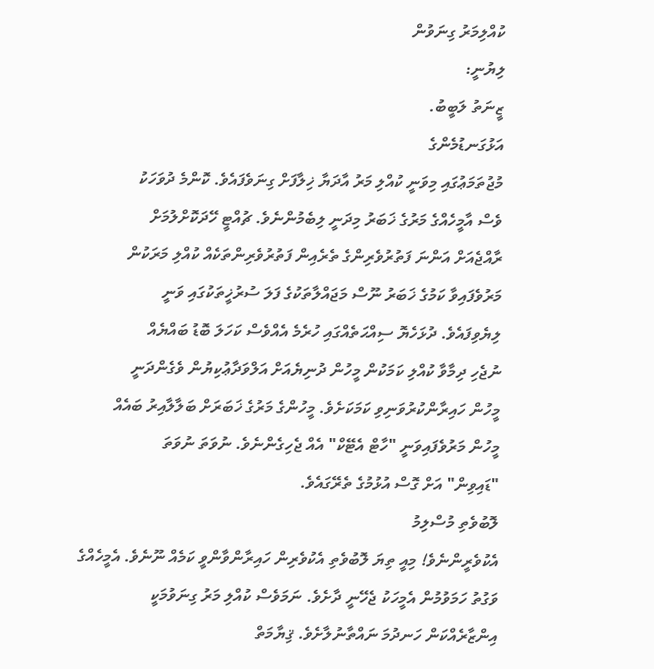ކުއްލިމަރު ގިނަވުން
ލިޔުނީ:
ޒީނަތު ލަބީބު.
އަޅުގަނޑުމެންގެ
މުޖުތަމަޢުގައި މިވަނީ ކުއްލި މަރު އާދަޔާ ޚިލާފަށް ގިނަވެފައެވެ. ކޮންމެ ދުވަހަކު
ވެސް އާމީހެއްގެ މަރުގެ ޚަބަރު މިދަނީ ލިބެމުންނެވެ. ޗުއްޓީ ހޭދަކޮށްލުމަށް
ރާއްޖެއަށް އަންނަ ފަތުރުވެރިންގެ ތެރެއިން ފަތުރުވެރިންތަކެއް ކުއްލި މަރަކުން
މަރުވެފައިވާ ކަމުގެ ޚަބަރު ނޫސް މަޖައްލާތަކުގެ ފަލަ ސުރުޚީތަކުގައި ވަނީ
ލިޔެވިފައެވެ. ދުޅަހެޔޮ ސިއްޙަތެއްގައި ހުރެމެ އެއްވެސް ކަހަލަ ބޮޑު ބައްޔެއް
ނުޖެހި ދިމާވާ ކުއްލި ކަމަކުން މީހުން ދުނިޔެއަށް އަލްވަދާޢުކިޔުން ވެގެންދަނީ
މީހުން ހައިރާންކުރުވަނިވި ކަމަކަށެވެ. މީހުންގެ މަރުގެ ޚަބަރަށް ބަލާލާއިރު ބައެއް
މީހުން މަރުވެފައިވަނީ "ހާޓް އެޓޭކް" އެއް ޖެހިގެންނެވެ. ނުވަތަ ނުވަތަ
"ޑައިވިން" އަށް ގޮސް އުޅުމުގެ ތެރޭގައެވެ.
ލޮބުވެތި މުސްލިމު
އެކުވެރީންނެވެ! މިއީ ތިޔަ ލޮބުވެތި އެކުވެރިން ހައިރާންވާންވީ ކަމެއް ނޫނެވެ. އެމީހެއްގެ
ވަގުތު ހަމަވުމުން އެމީހަކު ޖެހޭނީ ދާށެވެ. ނަމަވެސް ކުއްލި މަރު ގިނަވުމަކީ
އިންޒާރެއްކަން ހަނދުމަ ނައްތާނުލާށެވެ. ޤިޔާމަތް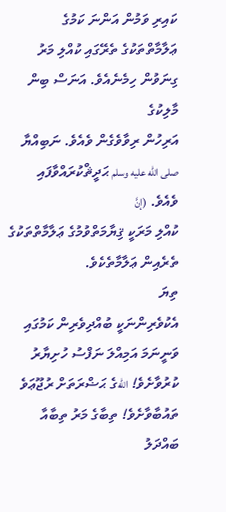ކައިރި ވަމުން އަންނަ ކަމުގެ
ޢަލާމާތްތަކުގެ ތެރޭގައި ކުއްލި މަރު ގިނަވުން ހިމެނެއެވެ. އަނަސް ބިން މާލިކުގެ
އަރިހުން ރިވާވެގެން ވެއެވެ. ނަބިއްޔާ صلى الله عليه وسلم ޙަދީޘްކުރައްވާފައި ވެއެވެ. (إنَّ
ކުއްލި މަރަކީ ޤިޔާމަތްވުމުގެ ޢަލާމާތްތަކުގެ ތެރެއިން ޢަލާމާތެކެވެ.
ތިޔަ
އެކުވެރިންނަކީ ބުއްދިވެރިން ކަމުގައި ވަނީނަމަ އަމިއްލަ ނަފްސު ހުށިޔާރު
ކުރުވާށެވެ! اللهގެ ޙަޟްރަތަށް ރުޖޫޢަވެ ތައުބާވާށެވެ! ތިބާގެ މަރު ތިބާއާ ބައްދަލު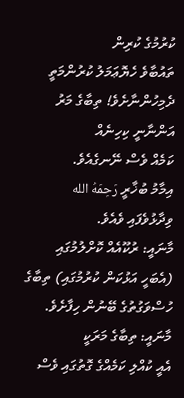ކުރުމުގެ ކުރިން
ތައުބާވެ ހެޔޮޢަމަލު ކުރުންމަތީ ދެމިހުންނާށެވެ! ތިބާގެ މަރު އަންނާނީ ކިހިނެއް
ކަމެއް ވެސް ނޭނގެއެވެ.
އިމާމު ބުޚާރީ رَحِمَهُ الله ވިދާޅުވެފައި ވެއެވެ.
މާނައީ: ރުކޫއެއް ކޮށްލުމުގައި
(އެބަހީ އަޅުކަން ކުރުމުގައި) ތިބާގެ ހުސްވަގުތުގެ ބޭނުން ހިފާށެވެ.
މާނައީ: ތިބާގެ މަރަކީ
އެއީ ކުއްލި ކަމެއްގެ ގޮތުގައި ވެސް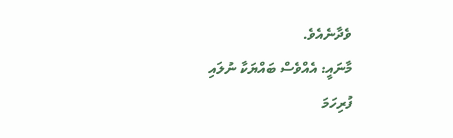ވެދާނެއެވެ.
މާނައީ: އެއްވެސް ބައްޔަކާ ނުލައި
ފުރިހަމަ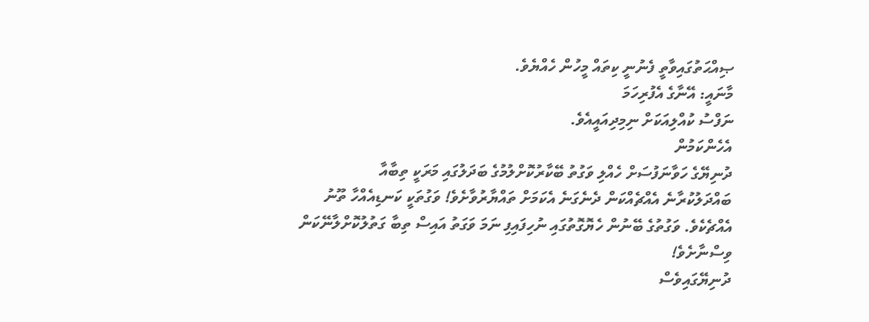ޞިއްޙަތުގައިވާތީ ފެނުނީ ކިތައް މީހުން ހެއްޔެވެ.
މާނައީ: އޭނާގެ އެފުރިހަމަ
ނަފްސު ކުއްލިއަކަށް ނިމިދިއައީއެވެ.
އެހެންކަމުން
ދުނިޔޭގެ ހަވާނަފުސަށް ހެއްލި ވަގުތު ބޭކާރުކޮށްލުމުގެ ބަދަލުގައި މަރަކީ ތިބާއާ
ބައްދަލުކުރާނެ އެއްޗެއްކަން ދެނެގަނެ އެކަމަށް ތައްޔާރުވާށެވެ! ވަގުތަކީ ކަނޑިއެއްހާ ތޫނު އެއްޗެކެވެ. ވަގުތުގެ ބޭނުން ހެޔޮގޮތުގައި ނުހިފައިފި ނަމަ ވަގަތު އައިސް ތިބާ ގަތުލުކޮށްލާނޭކަން ވިސްނާށެވެ!
ދުނިޔޭގައިވެސް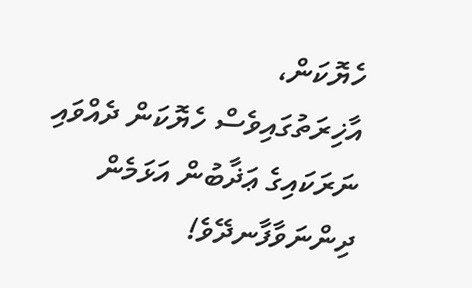ހެޔޮކަން،
އާޚިރަތުގައިވެސް ހެޔޮކަން ދެއްވައި ނަރަކައިގެ ޢަޛާބުން އަޅަމެން ދިންނަވާފާނދޭވެ!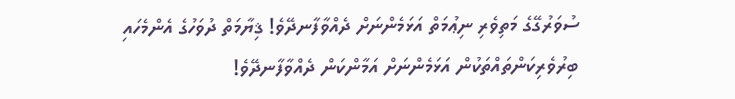ސުވަރުގޭގެ މަތިވެރި ނިޢުމަތް އަޅަމެންނަށް ދެއްވާފާނދޭވެ! ޤިޔާމަތް ދުވަހުގެ އެންމެހައި
ބިރުވެރިކަންތައްތަކުން އަޅަމެންނަށް އަމާންކަން ދެއްވާފާނދޭވެ!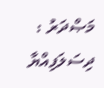މަޞްދަރު :
ދިސަލަފިއްޔާ